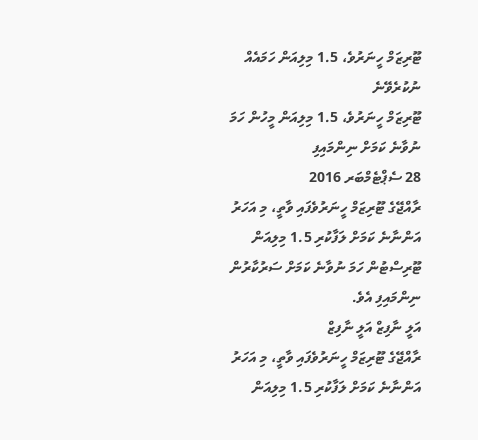ޓޫރިޒަމް ހީނަރުވެ، 1.5 މިލިއަން ހަމައެއް ނުކުރެވޭނެ
ޓޫރިޒަމް ހީނަރުވެ، 1.5 މިލިއަން މީހުން ހަމަ ނުވާނެ ކަމަށް ނިންމައިފި
28 ސެޕްޓެމްބަރ 2016
ރާއްޖޭގެ ޓޫރިޒަމް ހީނަރުވެފައި ވާތީ، މި އަހަރު އަންނާނެ ކަމަށް ލަފާކުރި 1.5 މިލިއަން ޓޫރިސްޓުން ހަމަ ނުވާނެ ކަމަށް ސަރުކާރުން ނިންމައިފި އެވެ.
އަލީ ނާފިޒް އަލީ ނާފިޒް
ރާއްޖޭގެ ޓޫރިޒަމް ހީނަރުވެފައި ވާތީ، މި އަހަރު އަންނާނެ ކަމަށް ލަފާކުރި 1.5 މިލިއަން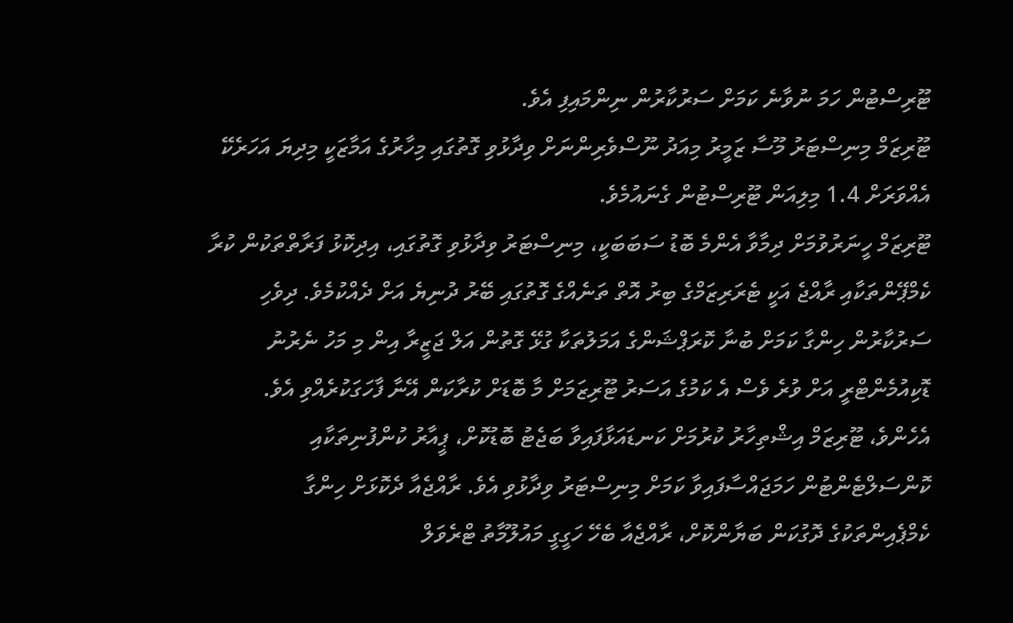ޓޫރިސްޓުން ހަމަ ނުވާނެ ކަމަށް ސަރުކާރުން ނިންމައިފި އެވެ.
ޓޫރިޒަމް މިނިސްޓަރު މޫސާ ޒަމީރު މިއަދު ނޫސްވެރިންނަށް ވިދާޅުވި ގޮތުގައި މިހާރުގެ އަމާޒަކީ މިދިޔަ އަހަރެކޭ އެއްވަރަށް 1.4 މިލިއަން ޓޫރިސްޓުން ގެނައުމެވެ.
ޓޫރިޒަމް ހީނަރުވުމަށް ދިމާވާ އެންމެ ބޮޑު ސަބަބަކީ، މިނިސްޓަރު ވިދާޅުވި ގޮތުގައި، އިދިކޮޅު ފަރާތްތަކުން ކުރާ ކެމްޕޭންތަކާއި ރާއްޖެ އަކީ ޓެރަރިޒަމްގެ ބިރު އޮތް ތަނެއްގެ ގޮތުގައި ބޭރު ދުނިޔެ އަށް ދެއްކުމެވެ. ދިވެހި ސަރުކާރުން ހިންގާ ކަމަށް ބުނާ ކޮރަޕްޝަންގެ އަމަލުތަކާ ގުޅޭ ގޮތުން އަލް ޖަޒީރާ އިން މި މަހު ނެރުނު ޑޮކިއުމެންޓްރީ އަށް ވުރެ ވެސް އެ ކަމުގެ އަސަރު ޓޫރިޒަމަށް މާ ބޮޑަށް ކުރާކަން އޭނާ ފާހަގަކުރެއްވި އެވެ.
އެހެންވެ، ޓޫރިޒަމް އިޝްތިހާރު ކުރުމަށް ކަނޑައަޅާފައިވާ ބަޖެޓު ބޮޑުކޮށް، ޕީއާރު ކުންފުނިތަކާއި ކޮންސަލްޓެންޓުން ހަމަޖައްސާފައިވާ ކަމަށް މިނިސްޓަރު ވިދާޅުވި އެވެ. ރާއްޖެއާ ދެކޮޅަށް ހިންގާ ކެމްޕެއިންތަކުގެ ދޮގުކަން ބަޔާންކޮށް، ރާއްޖެއާ ބެހޭ ހަގީގީ މައުލޫމާތު ޓްރެވަލް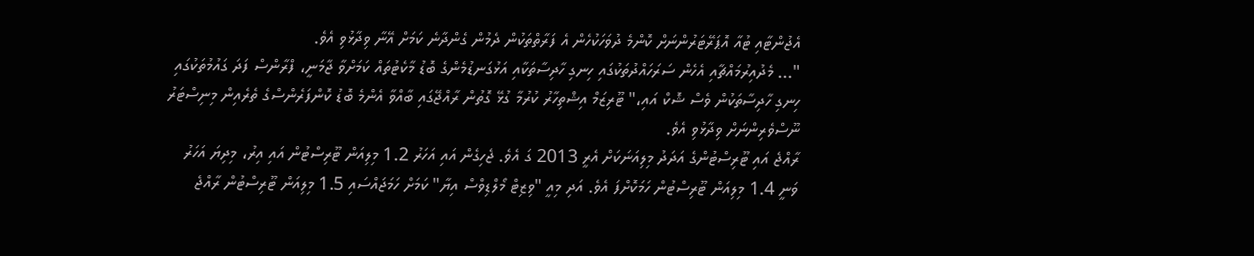އެޖުންޓާއި ޓުއާ އޮޕަރޭޓަރުންނަށް ކޮންމެ ދުވަހަކުހެން އެ ފަރާތްތަކުން ދެމުން ގެންދާނެ ކަމަށް އޭނާ ވިދާޅުވި އެވެ.
"... މެދުއިރުމައްޗާއި އެހެން ސަރަހައްދުތަކުގައި ހިނގި ހާދިސާތަކާއި އަޅުގަނޑުމެންގެ ބޮޑު މާކެޓުތައް ކަމަށްވާ ޖާމަނީ، ފްރާންސް ފަދަ ގައުމުތަކުގައި ހިނގި ހާދިސާތަކުން ވެސް ޝޮކް އައި،" ޓޫރިޒަމް އިޝްތިހާރު ކުރުމާ ގުޅޭ ގޮތުން ރާއްޖޭގައި ބާއްވާ އެންމެ ބޮޑު ކޮންފަރެންސްގެ ތެރެއިން މިނިސްޓަރު ނޫސްވެރިންނަށް ވިދާޅުވި އެވެ.
ރާއްޖެ އައި ޓޫރިސްޓުންގެ އަދަދު މިލިއަނަކަށް އެރީ 2013 ގަ އެވެ. ޖެހިގެން އައި އަހަރު 1.2 މިލިއަން ޓޫރިސްޓުން އައި އިރު، މިދިޔަ އަހަރު ވަނީ 1.4 މިލިއަން ޓޫރިސްޓުން ހަމަކޮށްފަ އެވެ. އަދި މިއީ "ވިޒިޓް މޯލްޑިވްސް އިޔާ" ކަމަށް ހަމަޖައްސައި 1.5 މިލިއަން ޓޫރިސްޓުން ރާއްޖެ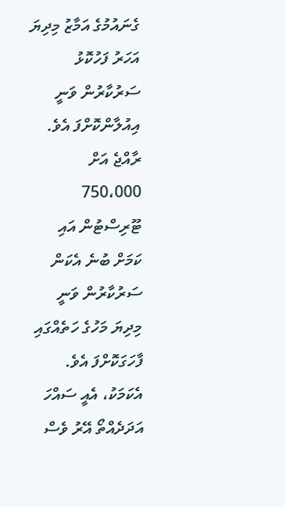ގެނައުމުގެ އަމާޒު މިދިޔަ އަހަރު ފަހުކޮޅު ސަރުކާރުން ވަނީ އިއުލާންކޮށްފަ އެވެ.
ރާއްޖެ އަށް 750،000 ޓޫރިސްޓުން އައި ކަމަށް ބުނެ އެކަން ސަރުކާރުން ވަނީ މިދިޔަ މަހުގެ ހަތެއްގައި ފާހަގަކޮށްފަ އެވެ. އެކަމަކު، އެއީ ސައްހަ އަދަދެއްތޯ އޭރު ވެސް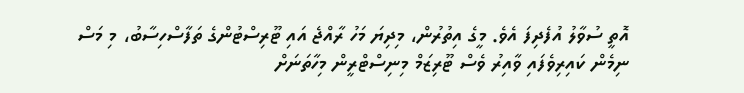އޮތީ ސުވާލު އުފެދިފަ އެވެ. މީގެ އިތުރުން، މިދިޔަ މަހު ރާއްޖެ އައި ޓޫރިސްޓުންގެ ތަފާސްހިސާބު، މި މަސް ނިމެން ކައިރިވެފައި ވާއިރު ވެސް ޓޫރިޒަމް މިނިސްޓްރީން މިހާތަނަށް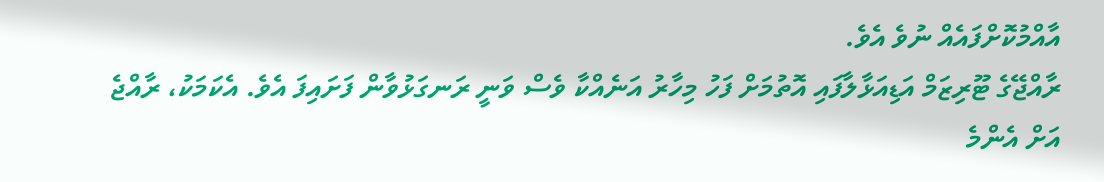އާއްމުކޮށްފައެއް ނުވެ އެވެ.
ރާއްޖޭގެ ޓޫރިޒަމް އަޑިއަޅާލާފައި އޮތުމަށް ފަހު މިހާރު އަނެއްކާ ވެސް ވަނީ ރަނގަޅުވާން ފަށައިފަ އެވެ. އެކަމަކު، ރާއްޖެ އަށް އެންމެ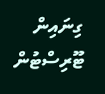ގިނައިން ޓޫރިސްޓުން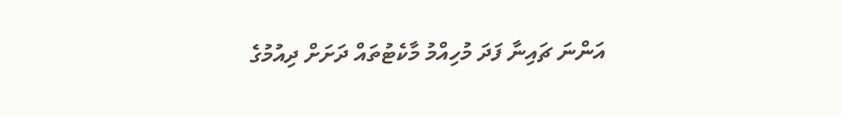އަންނަ ޗައިނާ ފަދަ މުހިއްމު މާކެޓުތައް ދަށަށް ދިއުމުގެ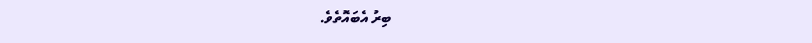ބިރު އެބައޮތެވެ.